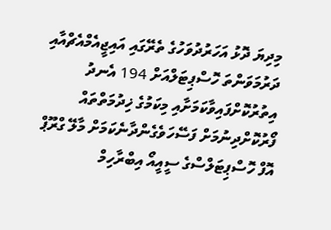މިދިޔަ ދޮޅު އަހަރުދުވަހުގެ ތެރޭގައި އައިޖީއެމްއެޗްއާއި ދަރުމަވަންތަ ހޮސްޕިޓަލްއަށް 194 އެނދު އިތުރުކޮށްފައިވާކަމަށާއި މިކަމުގެ ޚިދުމަތްތައް ފޯރުކޮށްދިނުމަށް ފަސޭހަވެގެންދާނެކަމަށް މާލޭ ގްރޫޕް އޮފް ހޮސްޕިޓަލްސްގެ ސީއީއޯ އިބްރާހިމް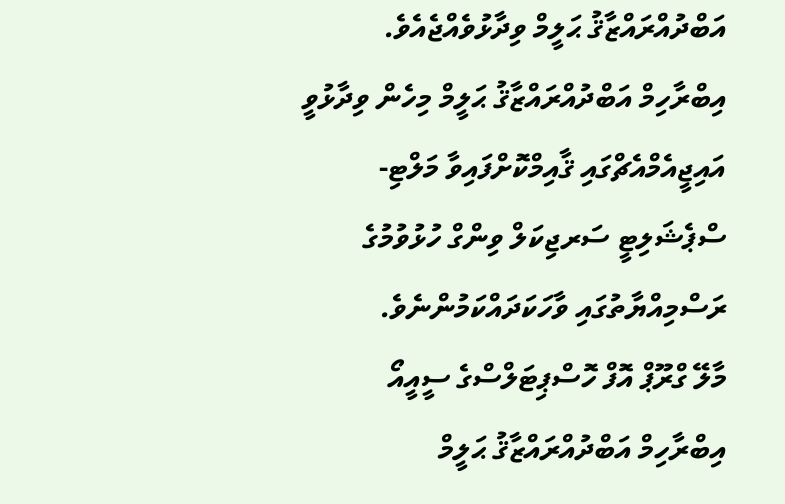އަބްދުއްރައްޒާޤު ޙަލީމް ވިދާޅުވެއްޖެއެވެ.
އިބްރާހިމް އަބްދުއްރައްޒާޤު ޙަލީމް މިހެން ވިދާޅުވީ އައިޖީއެމްއެޗްގައި ޤާއިމްކޮށްފައިވާ މަލްޓި- ސްޕެޝަލިޓީ ސަރޖިކަލް ވިންގް ހުޅުވުމުގެ ރަސްމިއްޔާތުގައި ވާހަކަދައްކަމުންނެވެ.
މާލޭ ގްރޫޕް އޮފް ހޮސްޕިޓަލްސްގެ ސީއީއޯ އިބްރާހިމް އަބްދުއްރައްޒާޤު ޙަލީމް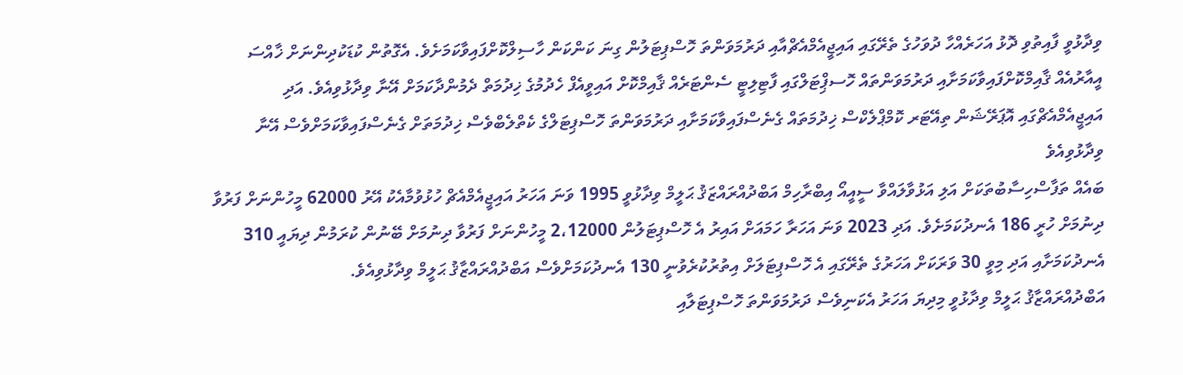ވިދާޅުވީ ފާއިތުވި ދޮޅު އަހަރެއްހާ ދުވަހުގެ ތެރޭގައި އައިޖީއެމްއެޗްއާއި ދަރުމަވަންތަ ހޮސްޕިޓަލުން ގިނަ ކަންކަން ހާސިލްކޮށްފައިވާކަމަށެވެ. އެގޮތުން ކުޑަކުދިންނަށް ޚާއްސަ އީއާރުއެއް ޤާއިމްކޮށްފައިވާކަމަށާއި ދަރުމަވަންތައް ހޮސޕްިޓަލްގައި ފާޓިލިޓީ ސެންޓަރެއް ޤާއިމްކޮށް އައިވީއެފް ހެދުމުގެ ޚިދުމަތް ދެމުންދާކަމަށް އޭނާ ވިދާޅުވިއެވެ. އަދި އައިޖީއެމްއެޗްގައި އޮޕަރޭޝަން ތިއޭޓަރ ކޮމްޕްލެކްސް ޚިދުމަތައް ގެނެސްފައިވާކަމަށާއި ދަރުމަވަންތަ ހޮސްޕިޓަލްގެ ކެތްލެބްވެސް ޚިދުމަތަށް ގެނެސްފައިވާކަމަށްވެސް އޭނާ ވިދާޅުވިއެވެ
ބައެއް ތަފާސްހިސާބުތަކަށް އަލި އަޅުވާލައްވާ ސީއީއޯ އިބްރާހިމް އަބްދުއްރައްޒަޤު ޙަލީމް ވިދާޅުވީ 1995 ވަނަ އަހަރު އައިޖީއެމްއެޗް ހުޅުވުމާއެކު އޭރު 62000 މީހުންނަށް ފަރުވާ ދިނުމަށް ހުރީ 186 އެނދުކަމަށެވެ. އަދި 2023 ވަނަ އަހަރާ ހަމައަށް އައިރު އެ ހޮސްޕިޓަލުން 2،12000 މީހުންނަށް ފަރުވާ ދިނުމަށް ބޭނުން ކުރަމުން ދިޔައީ 310 އެނދުކަމަށާއި އަދި މިވީ 30 ވަރަކަށް އަހަރުގެ ތެރޭގައި އެ ހޮސްޕިޓަލަށް އިތުރުކުރެވުނީ 130 އެނދުކަމަށްވެސް އަބްދުއްރައްޒާޤު ޙަލީމް ވިދާޅުވިއެވެ.
އަބްދުއްރައްޒާޤު ޙަލީމް ވިދާޅުވީ މިދިޔަ އަހަރު އެކަނިވެސް ދަރުމަވަންތަ ހޮސްޕިޓަލާއި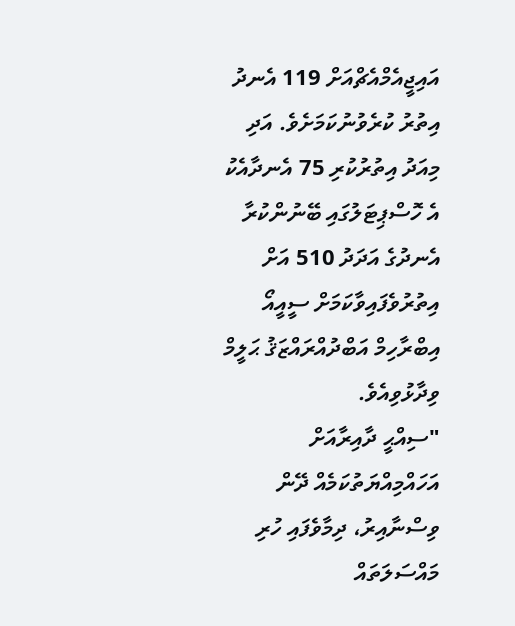އައިޖީއެމްއެޗްއަށް 119 އެނދު އިތުރު ކުރެވުނުކަމަށެވެ. އަދި މިއަދު އިތުރުކުރި 75 އެނދާއެކު އެ ހޮސްޕިޓަލުގައި ބޭނުންކުރާ އެނދުގެ އަދަދު 510 އަށް އިތުރުވެފައިވާކަމަށް ސީއީއޯ އިބްރާހިމް އަބްދުއްރައްޒަޤު ޙަލީމް ވިދާޅުވިއެވެ.
"ސިއްޙީ ދާއިރާއަށް އަހައްމިއްޔަތުކަމެއް ދޭން ވިސްނާއިރު، ދިމާވެފައި ހުރި މައްސަލަތައް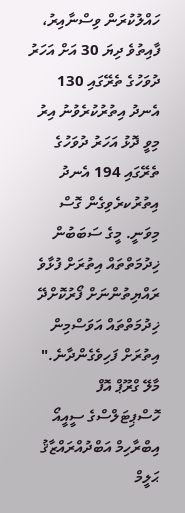ހައްލުކުރަން ވިސްނާއިރު، ފާއިތުވެ ދިޔަ 30 އަށް އަހަރު ދުވަހުގެ ތެރޭގައި 130 އެނދު އިތުރުކުރެވުނު އިރު މިވީ ދޮޅު އަހަރު ދުވަހުގެ ތެރޭގައި 194 އެނދު އިތުރުކރެވިގެން ގޮސް މިވަނީ. މީގެ ސަބަބުން ޚިދުމަތްތައް އިތުރަށް ފުޅާވެ ރައްޔިތުންނަށް ފޯރުކޮށްދޭ ޚިދުމަތްތައް އަވަސްމިން އިތުރަށް ފަހިވެގެންދާނެ." މާލޭ ގްރޫޕް އޮފް ހޮސްޕިޓަލްސްގެ ސީއީއޯ އިބްރާހިމް އަބްދުއްރައްޒާޤު ޙަލީމް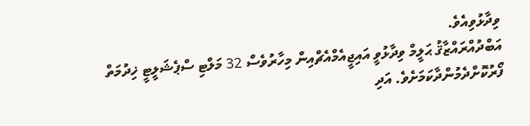ވިދާޅުވިއެވެ.
އަބްދުއްރައްޒާޤު ޙަލީމް ވިދާޅުވީ އައިޖީއެމްއެޗްއިން މިހާރުވެސް 32 މަލްޓި ސްޕެޝަލީޓީ ޚިދުމަތް ފޯރުކޮށްދެމުންދާކަމަށެވެ. އަދި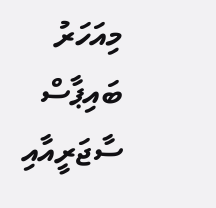މިއަހަރު ބައިޕާސް ސާޖަރީއާއި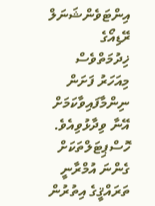އިންޓަވެންޝަނަލް ރޭޑިއޯގެ ޚިދުމަތްވެސް މިއަހަރު ފަށަން ނިންމާފައިވާކަމަށް އޭނާ ވިދާޅުވިއެވެ.
ހޮސްޕިޓަލްތަކަށް ގެންނަ އުމްރާނީ ތަރައްޤީގެ އިތުރުން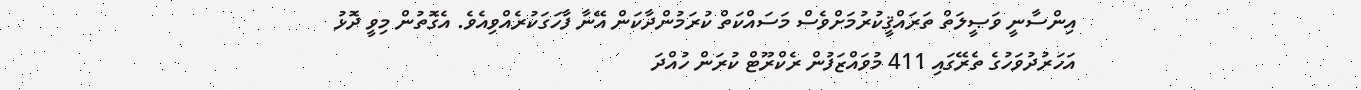އިންސާނީ ވަޞީލަތް ތަރައްޤީކުރުމަށްވެސް މަސައްކަތް ކުރަމުންދާކަން އޭނާ ފާހަގަކުރެއްވިއެވެ. އެގޮތުން މިވީ ދޮޅު އަހަރުދުވަހުގެ ތެރޭގައި 411 މުވައްޒަފުން ރެކްރޫޓް ކުރަން ހުއްދަ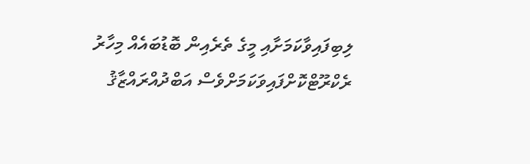ލިބިފައިވާކަމަށާއި މީގެ ތެރެއިން ބޮޑުބައެއް މިހާރު ރެކްރޫޓްކޮށްފައިވަކަމަށްވެސް އަބްދުއްރައްޒާޤު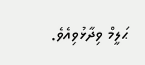ޙަލީމް ވިދާޅުވިއެވެ.